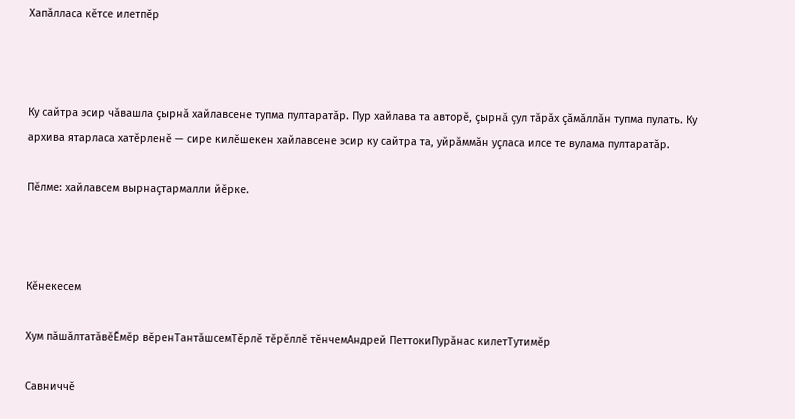Хапăлласа кĕтсе илетпĕр



Ку сайтра эсир чăвашла çырнă хайлавсене тупма пултаратăр. Пур хайлава та авторĕ, çырнă çул тăрăх çăмăллăн тупма пулать. Ку архива ятарласа хатĕрленĕ — сире килĕшекен хайлавсене эсир ку сайтра та, уйрăммăн уçласа илсе те вулама пултаратăр.

Пӗлме: хайлавсем вырнаҫтармалли йӗрке.



Кĕнекесем

Хум пӑшӑлтатӑвӗӖмӗр вӗренТантăшсемТĕрлĕ тĕрĕллĕ тĕнчемАндрей ПеттокиПурăнас килетТутимĕр

Савниччĕ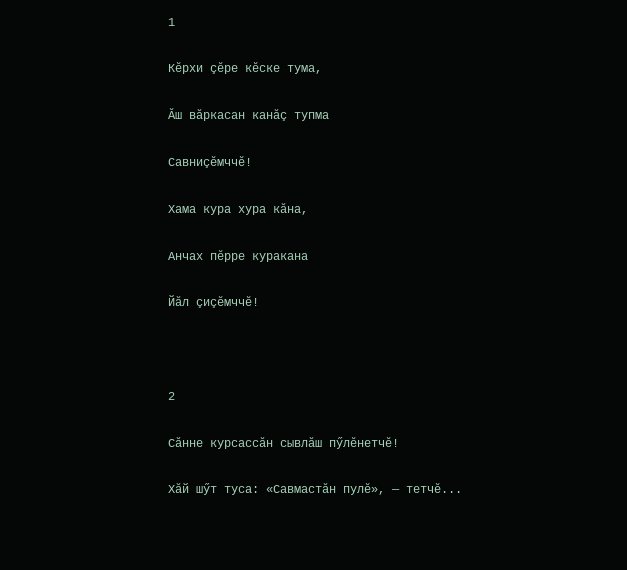1

Кĕрхи çĕре кĕске тума,

Ăш вăркасан канăç тупма

Савниçĕмччĕ!

Хама кура хура кăна,

Анчах пĕрре куракана

Йăл çиçĕмччĕ!



2

Сăнне курсассăн сывлăш пӳлĕнетчĕ!

Хăй шӳт туса: «Савмастăн пулĕ», — тетчĕ...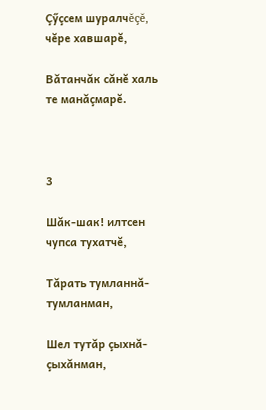Çӳçсем шуралчĕçĕ, чĕре хавшарĕ,

Вăтанчăк сăнĕ халь те манăçмарĕ.



3

Шăк-шак! илтсен чупса тухатчĕ,

Тăрать тумланнă-тумланман,

Шел тутăр çыхнă-çыхăнман,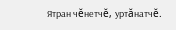Ятран чĕнетчĕ, уртăнатчĕ.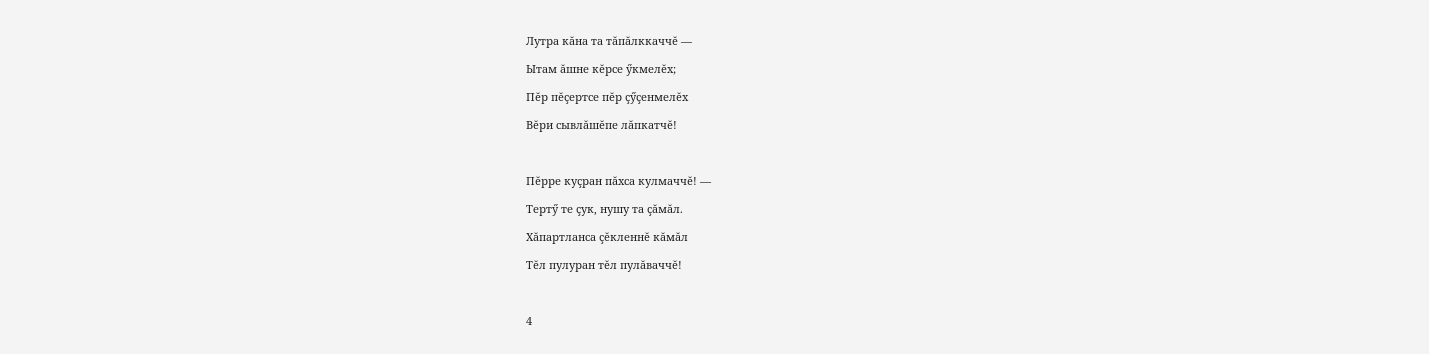Лутра кăна та тăпăлккаччĕ —

Ытам ăшне кĕрсе ӳкмелĕх;

Пĕр пĕçертсе пĕр çӳçенмелĕх

Вĕри сывлăшĕпе лăпкатчĕ!



Пĕрре куçран пăхса кулмаччĕ! —

Тертӳ те çук, нушу та çăмăл.

Хăпартланса çĕкленнĕ кăмăл

Тĕл пулуран тĕл пулăваччĕ!



4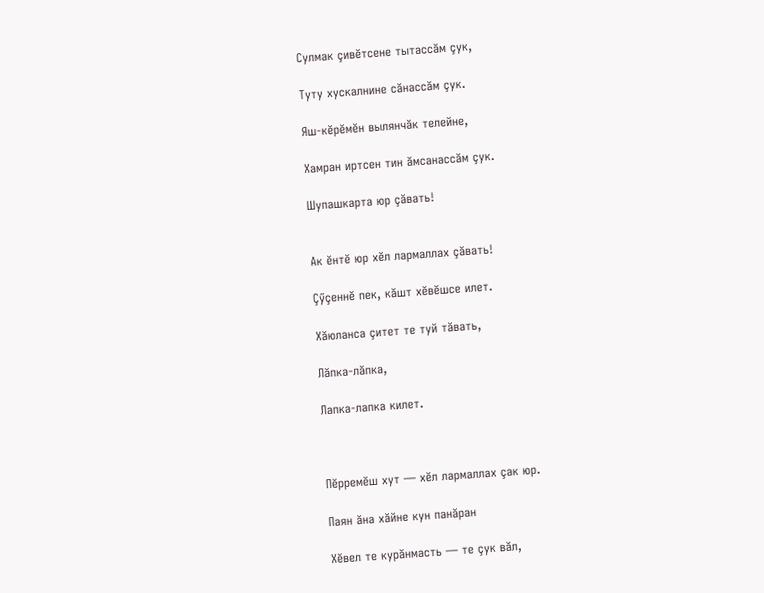Сулмак çивĕтсене тытассăм çук,

Туту хускалнине сăнассăм çук.

Яш-кĕрĕмĕн вылянчăк телейне,

Хамран иртсен тин ăмсанассăм çук.

Шупашкарта юр çăвать!


Ак ĕнтĕ юр хĕл лармаллах çăвать!

Çӳçеннĕ пек, кăшт хĕвĕшсе илет.

Хăюланса çитет те туй тăвать,

Лăпка-лăпка,

Лапка-лапка килет.



Пĕрремĕш хут — хĕл лармаллах çак юр.

Паян ăна хăйне кун панăран

Хĕвел те курăнмасть — те çук вăл,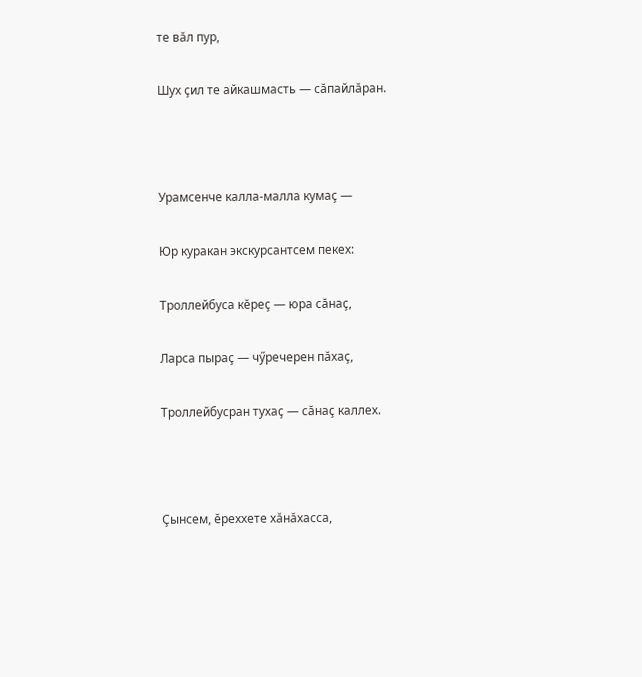те вăл пур,

Шух çил те айкашмасть — сăпайлăран.



Урамсенче калла-малла кумаç —

Юр куракан экскурсантсем пекех:

Троллейбуса кĕреç — юра сăнаç,

Ларса пыраç — чӳречерен пăхаç,

Троллейбусран тухаç — сăнаç каллех.



Çынсем, ĕреххете хăнăхасса,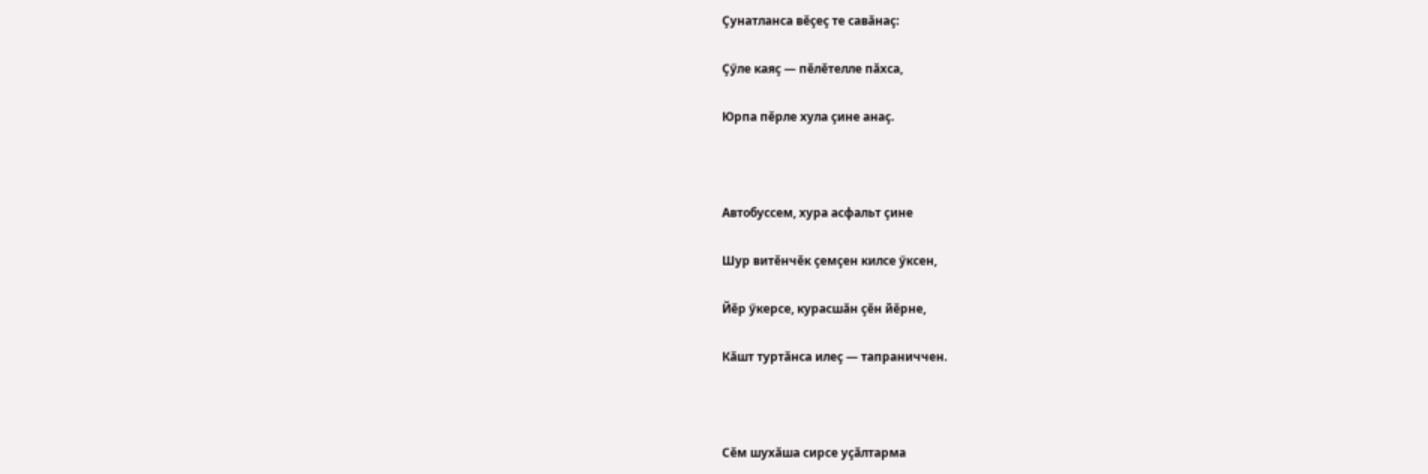Çунатланса вĕçеç те савăнаç:

Çӳле каяç — пĕлĕтелле пăхса,

Юрпа пĕрле хула çине анаç.



Автобуссем, хура асфальт çине

Шур витĕнчĕк çемçен килсе ӳксен,

Йĕр ӳкерсе, курасшăн çĕн йĕрне,

Кăшт туртăнса илеç — тапраниччен.



Сĕм шухăша сирсе уçăлтарма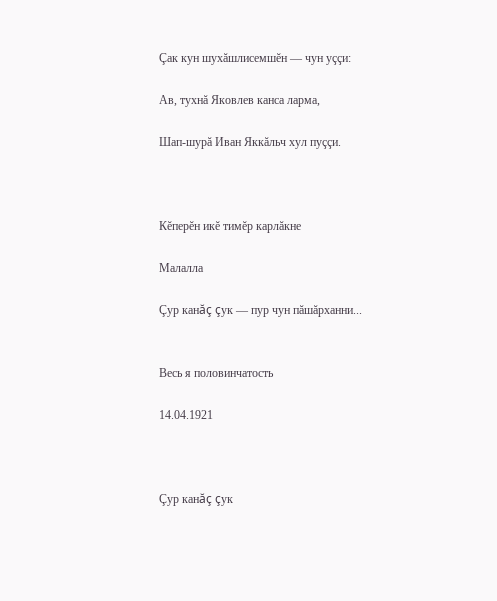Çак кун шухăшлисемшĕн — чун уççи:

Ав, тухнă Яковлев канса ларма,

Шап-шурă Иван Яккăльч хул пуççи.



Кĕперĕн икĕ тимĕр карлăкне

Малалла

Çур канăç çук — пур чун пăшăрханни...


Весь я половинчатость

14.04.1921



Çур канăç çук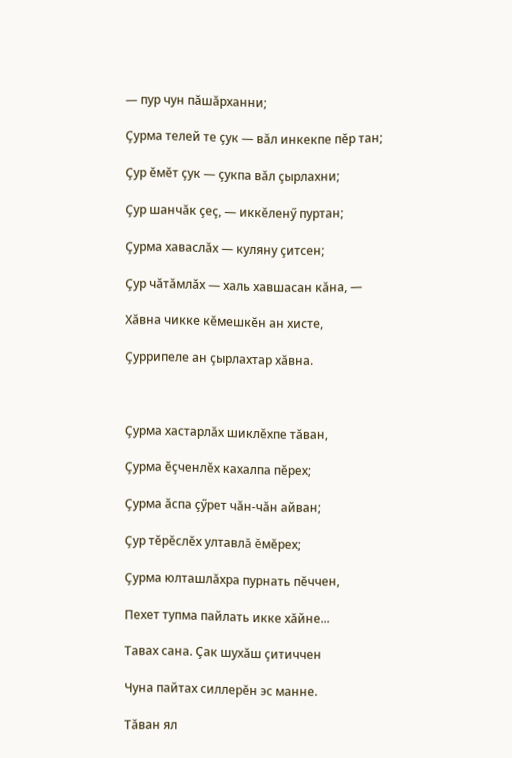— пур чун пăшăрханни;

Çурма телей те çук — вăл инкекпе пĕр тан;

Çур ĕмĕт çук — çукпа вăл çырлахни;

Çур шанчăк çеç, — иккĕленӳ пуртан;

Çурма хаваслăх — куляну çитсен;

Çур чăтăмлăх — халь хавшасан кăна, —

Хăвна чикке кĕмешкĕн ан хисте,

Çуррипеле ан çырлахтар хăвна.



Çурма хастарлăх шиклĕхпе тăван,

Çурма ĕçченлĕх кахалпа пĕрех;

Çурма ăспа çӳрет чăн-чăн айван;

Çур тĕрĕслĕх ултавлă ĕмĕрех;

Çурма юлташлăхра пурнать пĕччен,

Пехет тупма пайлать икке хăйне...

Тавах сана. Çак шухăш çитиччен

Чуна пайтах силлерĕн эс манне.

Тăван ял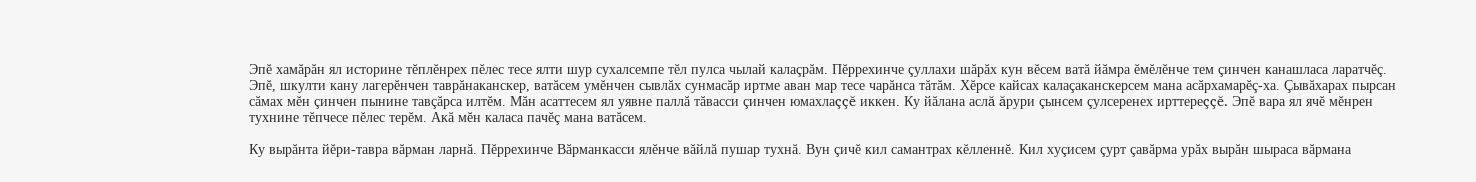Эпĕ хамăрăн ял историне тĕплĕнрех пĕлес тесе ялти шур сухалсемпе тĕл пулса чылай калаçрăм. Пĕррехинче çуллахи шăрăх кун вĕсем ватă йăмра ĕмĕлĕнче тем çинчен канашласа ларатчĕç. Эпĕ, шкулти кану лагерĕнчен таврăнаканскер, ватăсем умĕнчен сывлăх сунмасăр иртме аван мар тесе чарăнса тăтăм. Хĕрсе кайсах калаçаканскерсем мана асăрхамарĕç-ха. Çывăхарах пырсан сăмах мĕн çинчен пынине тавçăрса илтĕм. Мăн асаттесем ял уявне паллă тăвасси çинчен юмахлаççĕ иккен. Ку йăлана аслă ăрури çынсем çулсеренех ирттереççĕ. Эпĕ вара ял ячĕ мĕнрен тухнине тĕпчесе пĕлес терĕм. Акă мĕн каласа пачĕç мана ватăсем.

Ку вырăнта йĕри-тавра вăрман ларнă. Пĕррехинче Вăрманкасси ялĕнче вăйлă пушар тухнă. Вун çичĕ кил самантрах кĕлленнĕ. Кил хуçисем çурт çавăрма урăх вырăн шыраса вăрмана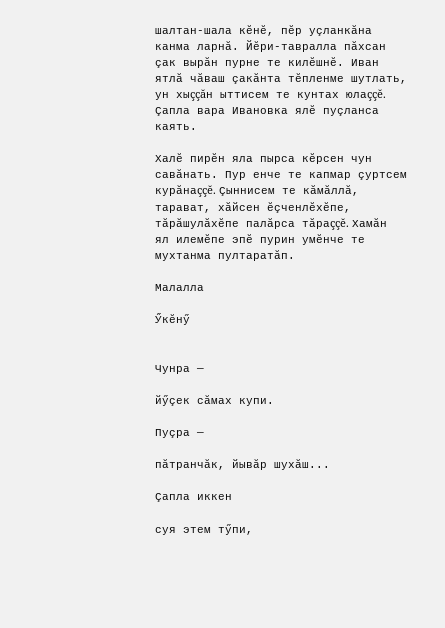шалтан-шала кĕнĕ, пĕр уçланкăна канма ларнă. Йĕри-тавралла пăхсан çак вырăн пурне те килĕшнĕ. Иван ятлă чăваш çакăнта тĕпленме шутлать, ун хыççăн ыттисем те кунтах юлаççĕ. Çапла вара Ивановка ялĕ пуçланса каять.

Халĕ пирĕн яла пырса кĕрсен чун савăнать. Пур енче те капмар çуртсем курăнаççĕ. Çыннисем те кăмăллă, тарават, хăйсен ĕçченлĕхĕпе, тăрăшулăхĕпе палăрса тăраççĕ. Хамăн ял илемĕпе эпĕ пурин умĕнче те мухтанма пултаратăп.

Малалла

Ӳкĕнӳ


Чунра —

йӳçек сăмах купи.

Пуçра —

пăтранчăк, йывăр шухăш...

Çапла иккен

суя этем тӳпи,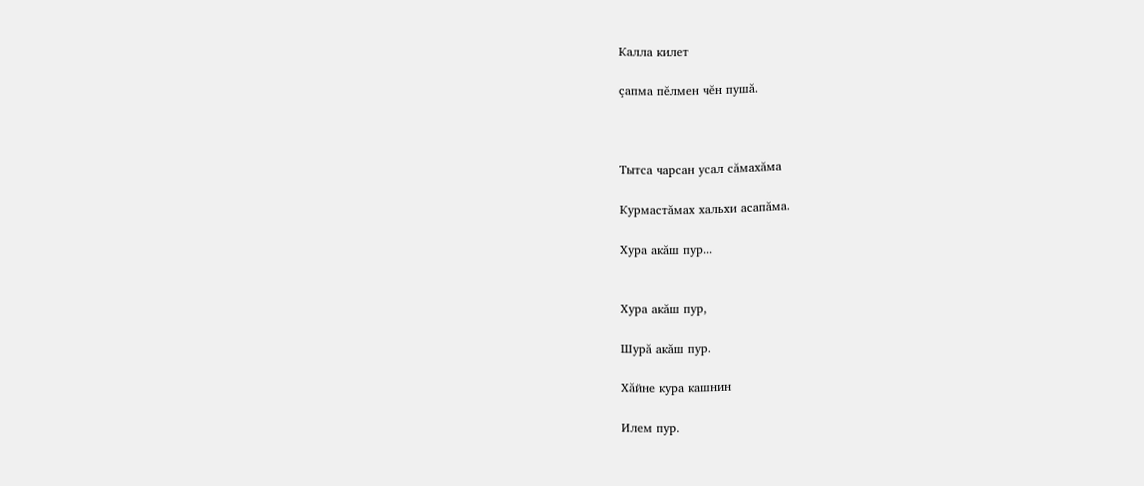Калла килет

çапма пĕлмен чĕн пушă.



Тытса чарсан усал сăмахăма

Курмастăмах хальхи асапăма.

Хура акăш пур...


Хура акăш пур,

Шурă акăш пур.

Хăйне кура кашнин

Илем пур.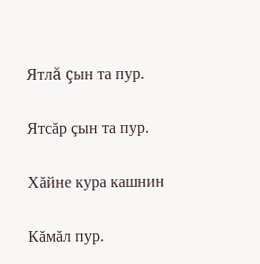Ятлă çын та пур.

Ятсăр çын та пур.

Хăйне кура кашнин

Кăмăл пур.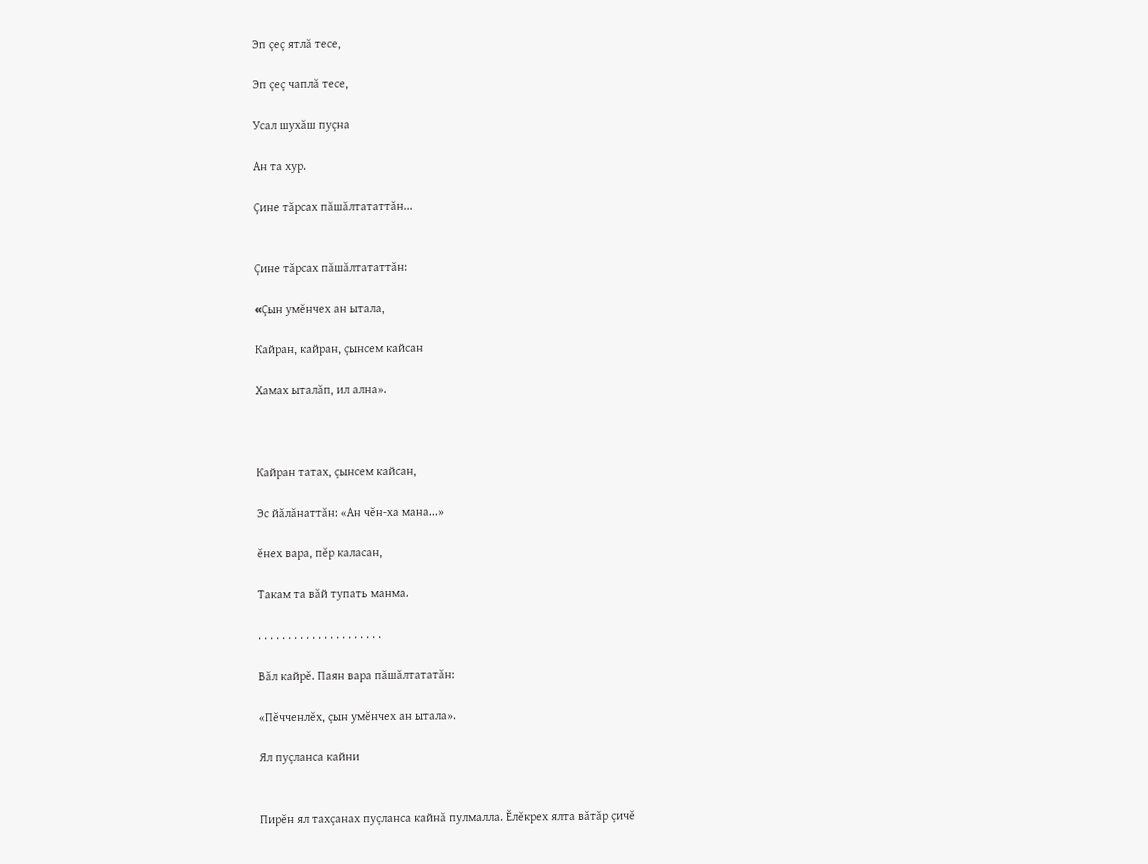Эп çеç ятлă тесе,

Эп çеç чаплă тесе,

Усал шухăш пуçна

Ан та хур.

Çине тăрсах пăшăлтататтăн...


Çине тăрсах пăшăлтататтăн:

«Çын умĕнчех ан ытала,

Кайран, кайран, çынсем кайсан

Хамах ыталăп, ил ална».



Кайран татах, çынсем кайсан,

Эс йăлăнаттăн: «Ан чĕн-ха мана...»

ĕнех вара, пĕр каласан,

Такам та вăй тупать манма.

. . . . . . . . . . . . . . . . . . . . .

Вăл кайрĕ. Паян вара пăшăлтататăн:

«Пĕчченлĕх, çын умĕнчех ан ытала».

Ял пуçланса кайни


Пирĕн ял тахçанах пуçланса кайнă пулмалла. Ĕлĕкрех ялта вăтăр çичĕ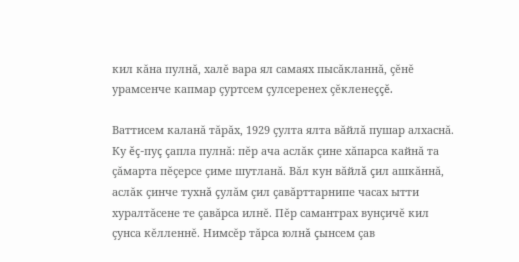кил кăна пулнă, халĕ вара ял самаях пысăкланнă, çĕнĕ урамсенче капмар çуртсем çулсеренех çĕкленеççĕ.

Ваттисем каланă тăрăх, 1929 çулта ялта вăйлă пушар алхаснă. Ку ĕç-пуç çапла пулнă: пĕр ача аслăк çине хăпарса кайнă та çăмарта пĕçерсе çиме шутланă. Вăл кун вăйлă çил ашкăннă, аслăк çинче тухнă çулăм çил çавăрттарнипе часах ытти хуралтăсене те çавăрса илнĕ. Пĕр самантрах вунçичĕ кил çунса кĕлленнĕ. Нимсĕр тăрса юлнă çынсем çав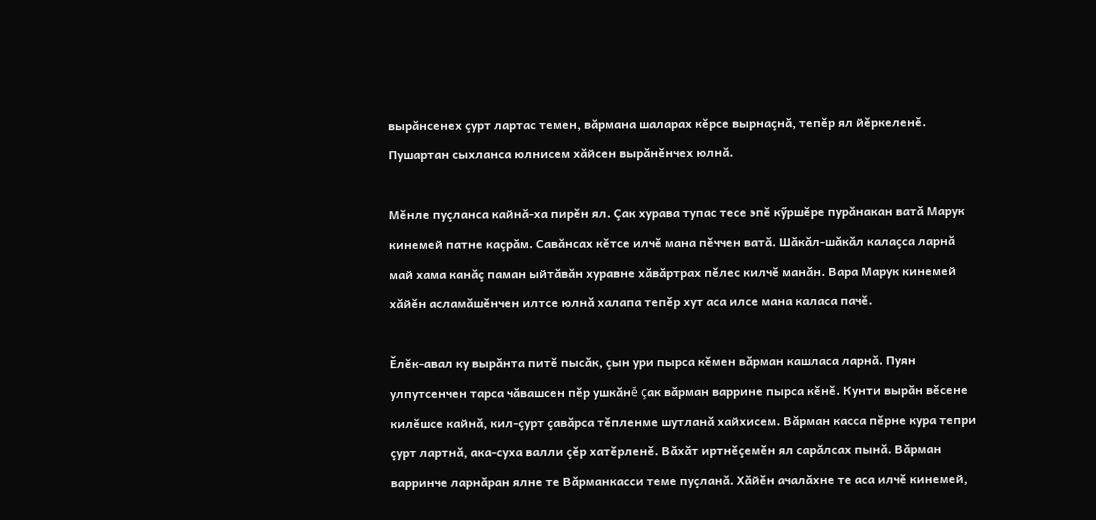вырăнсенех çурт лартас темен, вăрмана шаларах кĕрсе вырнаçнă, тепĕр ял йĕркеленĕ. Пушартан сыхланса юлнисем хăйсен вырăнĕнчех юлнă.

Мĕнле пуçланса кайнă-ха пирĕн ял. Çак хурава тупас тесе эпĕ кӳршĕре пурăнакан ватă Марук кинемей патне каçрăм. Савăнсах кĕтсе илчĕ мана пĕччен ватă. Шăкăл-шăкăл калаçса ларнă май хама канăç паман ыйтăвăн хуравне хăвăртрах пĕлес килчĕ манăн. Вара Марук кинемей хăйĕн асламăшĕнчен илтсе юлнă халапа тепĕр хут аса илсе мана каласа пачĕ.

Ĕлĕк-авал ку вырăнта питĕ пысăк, çын ури пырса кĕмен вăрман кашласа ларнă. Пуян улпутсенчен тарса чăвашсен пĕр ушкăнĕ çак вăрман варрине пырса кĕнĕ. Кунти вырăн вĕсене килĕшсе кайнă, кил-çурт çавăрса тĕпленме шутланă хайхисем. Вăрман касса пĕрне кура тепри çурт лартнă, ака-суха валли çĕр хатĕрленĕ. Вăхăт иртнĕçемĕн ял сарăлсах пынă. Вăрман варринче ларнăран ялне те Вăрманкасси теме пуçланă. Хăйĕн ачалăхне те аса илчĕ кинемей,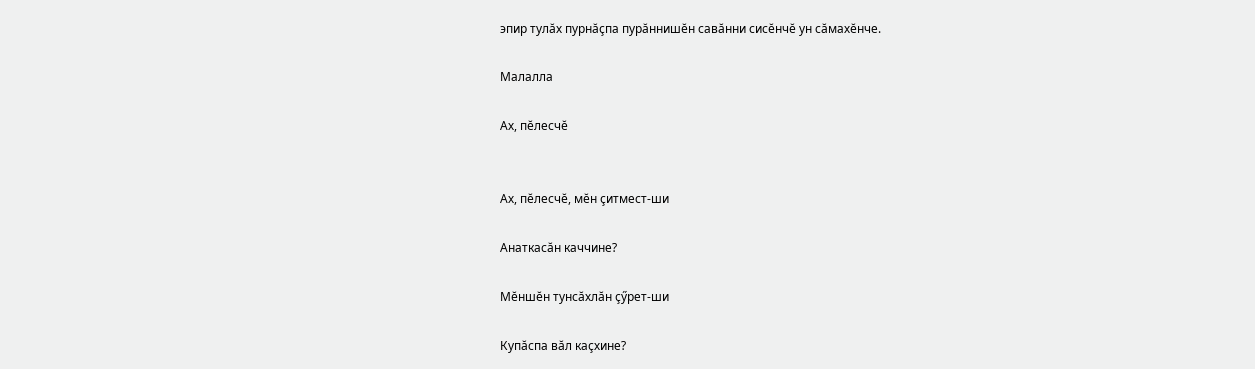эпир тулăх пурнăçпа пурăннишĕн савăнни сисĕнчĕ ун сăмахĕнче.

Малалла

Ах, пĕлесчĕ


Ах, пĕлесчĕ, мĕн çитмест-ши

Анаткасăн каччине?

Мĕншĕн тунсăхлăн çӳрет-ши

Купăспа вăл каçхине?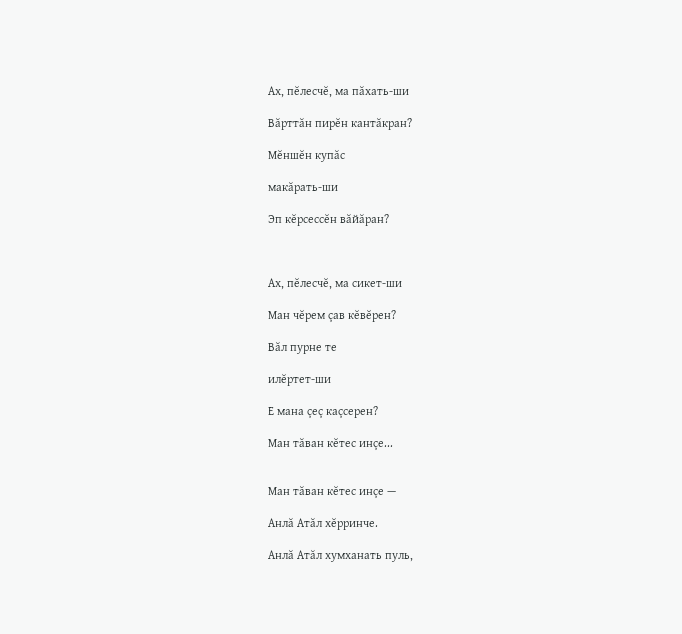Ах, пĕлесчĕ, ма пăхать-ши

Вăрттăн пирĕн кантăкран?

Мĕншĕн купăс

макăрать-ши

Эп кĕрсессĕн вăйăран?



Ах, пĕлесчĕ, ма сикет-ши

Ман чĕрем çав кĕвĕрен?

Вăл пурне те

илĕртет-ши

Е мана çеç каçсерен?

Ман тăван кĕтес инçе...


Ман тăван кĕтес инçе —

Анлă Атăл хĕрринче.

Анлă Атăл хумханать пуль,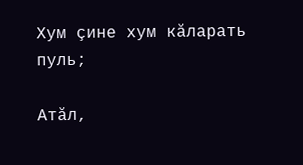Хум çине хум кăларать пуль;

Атăл,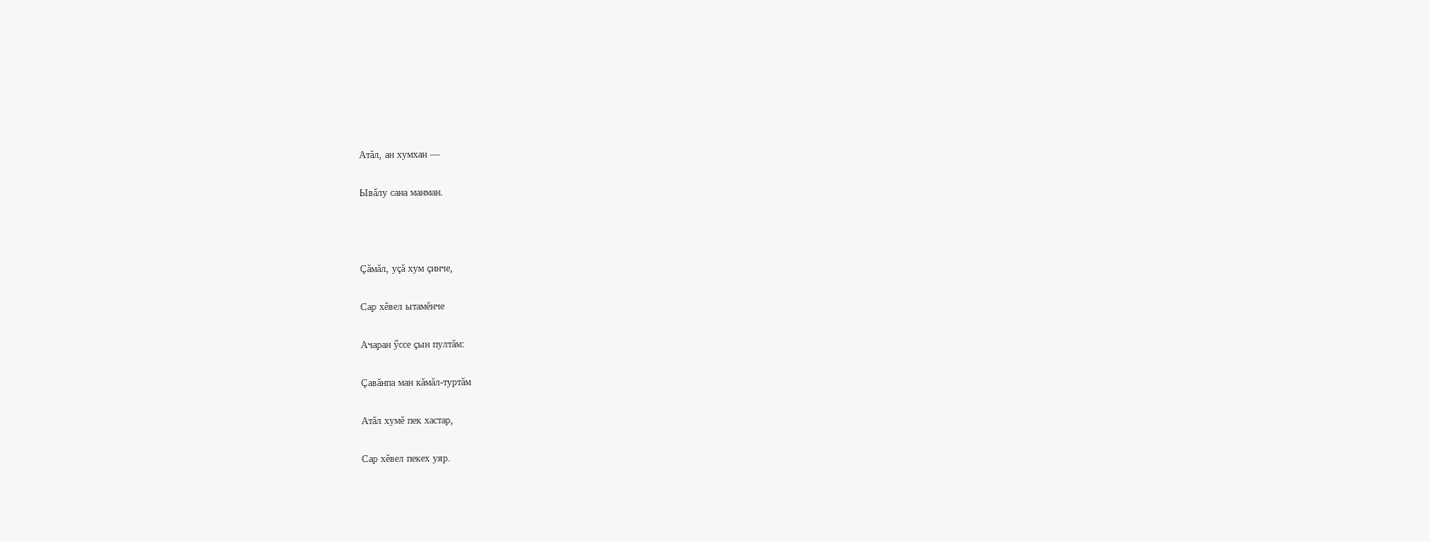Атăл, ан хумхан —

Ывăлу сана манман.



Çăмăл, уçă хум çинче,

Сар хĕвел ытамĕнче

Ачаран ӳссе çын пултăм:

Çавăнпа ман кăмăл-туртăм

Атăл хумĕ пек хастар,

Сар хĕвел пекех уяр.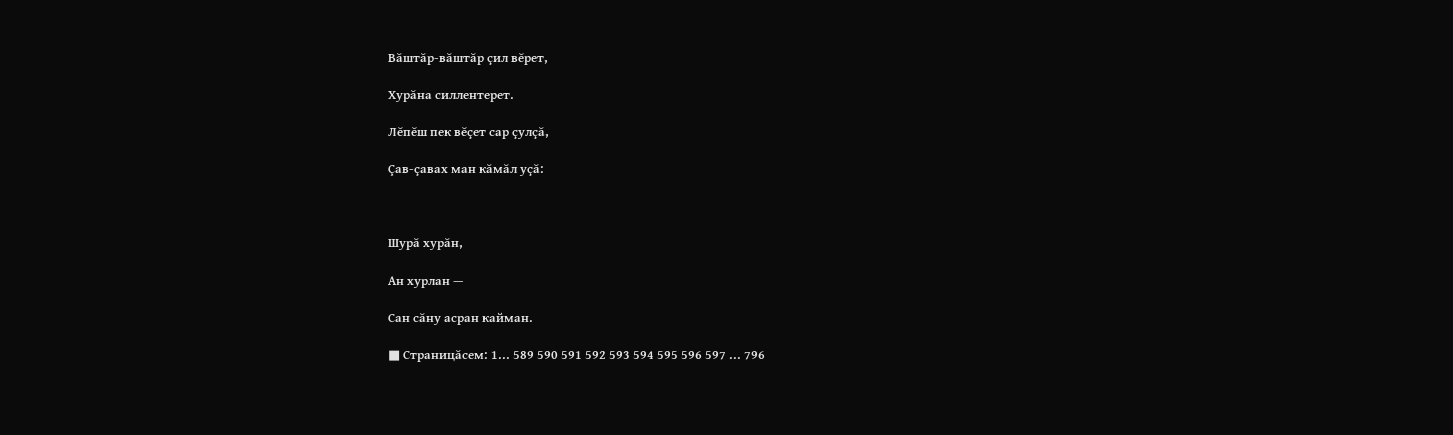Вăштăр-вăштăр çил вĕрет,

Хурăна силлентерет.

Лĕпĕш пек вĕçет сар çулçă,

Çав-çавах ман кăмăл уçă:



Шурă хурăн,

Ан хурлан —

Сан сăну асран кайман.

■ Страницăсем: 1... 589 590 591 592 593 594 595 596 597 ... 796